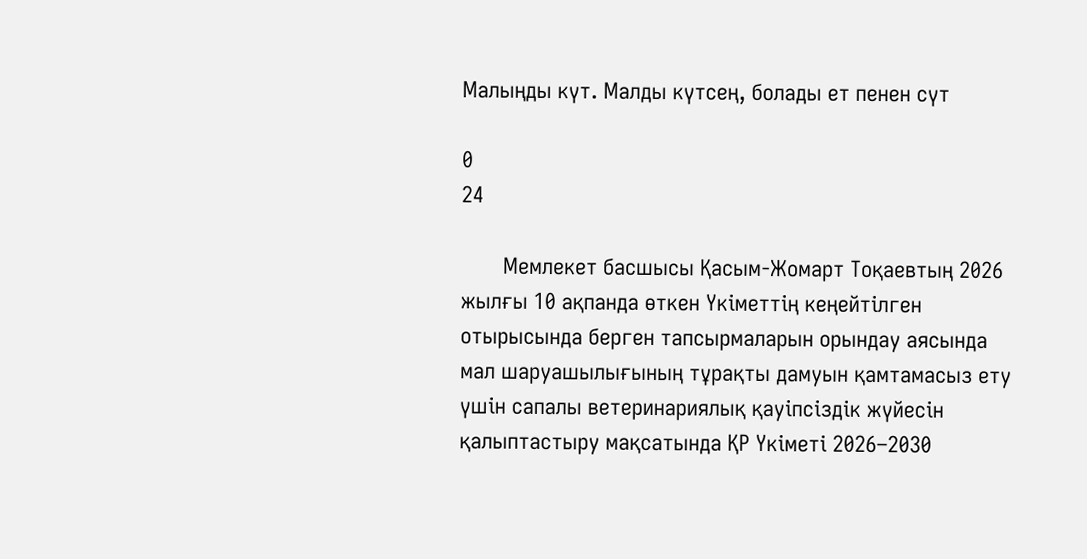Малыңды күт. Малды күтсең, болады ет пенен сүт

0
24

       Мемлекет басшысы Қасым-Жомарт Тоқаевтың 2026 жылғы 10 ақпанда өткен Үкіметтің кеңейтілген отырысында берген тапсырмаларын орындау аясында мал шаруашылығының тұрақты дамуын қамтамасыз ету үшін сапалы ветеринариялық қауіпсіздік жүйесін қалыптастыру мақсатында ҚР Үкіметі 2026–2030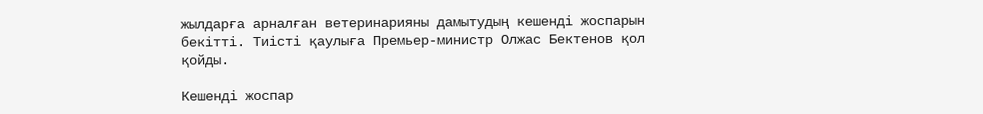жылдарға арналған ветеринарияны дамытудың кешенді жоспарын бекітті. Тиісті қаулыға Премьер-министр Олжас Бектенов қол қойды.

Кешенді жоспар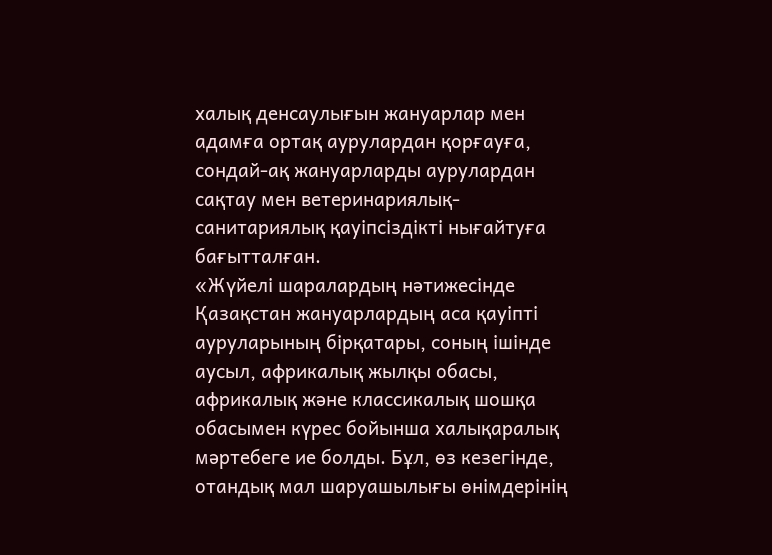халық денсаулығын жануарлар мен адамға ортақ аурулардан қорғауға, сондай-ақ жануарларды аурулардан сақтау мен ветеринариялық-санитариялық қауіпсіздікті нығайтуға бағытталған.
«Жүйелі шаралардың нәтижесінде Қазақстан жануарлардың аса қауіпті ауруларының бірқатары, соның ішінде аусыл, африкалық жылқы обасы, африкалық және классикалық шошқа обасымен күрес бойынша халықаралық мәртебеге ие болды. Бұл, өз кезегінде, отандық мал шаруашылығы өнімдерінің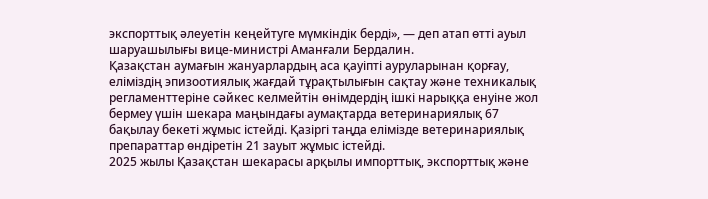экспорттық әлеуетін кеңейтуге мүмкіндік берді», — деп атап өтті ауыл шаруашылығы вице-министрі Аманғали Бердалин.
Қазақстан аумағын жануарлардың аса қауіпті ауруларынан қорғау, еліміздің эпизоотиялық жағдай тұрақтылығын сақтау және техникалық регламенттеріне сәйкес келмейтін өнімдердің ішкі нарыққа енуіне жол бермеу үшін шекара маңындағы аумақтарда ветеринариялық 67 бақылау бекеті жұмыс істейді. Қазіргі таңда елімізде ветеринариялық препараттар өндіретін 21 зауыт жұмыс істейді.
2025 жылы Қазақстан шекарасы арқылы импорттық, экспорттық және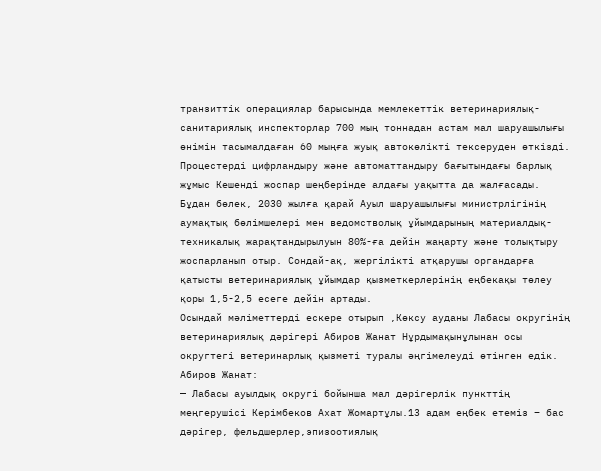транзиттік операциялар барысында мемлекеттік ветеринариялық-санитариялық инспекторлар 700 мың тоннадан астам мал шаруашылығы өнімін тасымалдаған 60 мыңға жуық автокөлікті тексеруден өткізді.
Процестерді цифрландыру және автоматтандыру бағытындағы барлық жұмыс Кешенді жоспар шеңберінде алдағы уақытта да жалғасады.
Бұдан бөлек, 2030 жылға қарай Ауыл шаруашылығы министрлігінің аумақтық бөлімшелері мен ведомстволық ұйымдарының материалдық-техникалық жарақтандырылуын 80%-ға дейін жаңарту және толықтыру жоспарланып отыр. Сондай-ақ, жергілікті атқарушы органдарға қатысты ветеринариялық ұйымдар қызметкерлерінің еңбекақы төлеу қоры 1,5-2,5 есеге дейін артады.
Осындай мәліметтерді ескере отырып ,Көксу ауданы Лабасы округінің ветеринариялық дәрігері Абиров Жанат Нұрдымақынұлынан осы округтегі ветеринарлық қызметі туралы әңгімелеуді өтінген едік.
Абиров Жанат:
— Лабасы ауылдық округі бойынша мал дәрігерлік пункттің меңгерушісі Керімбеков Ахат Жомартұлы.13 адам еңбек етеміз – бас дәрігер, фельдшерлер,эпизоотиялық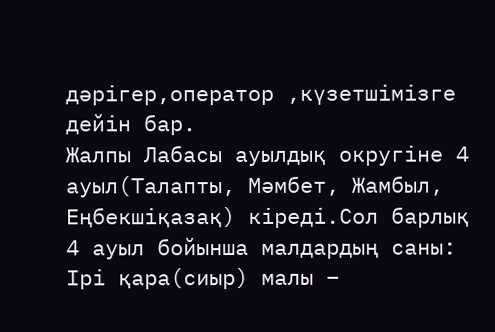дәрігер,оператор ,күзетшімізге дейін бар.
Жалпы Лабасы ауылдық округіне 4 ауыл(Талапты, Мәмбет, Жамбыл, Еңбекшіқазақ) кіреді.Сол барлық 4 ауыл бойынша малдардың саны:
Ірі қара(сиыр) малы –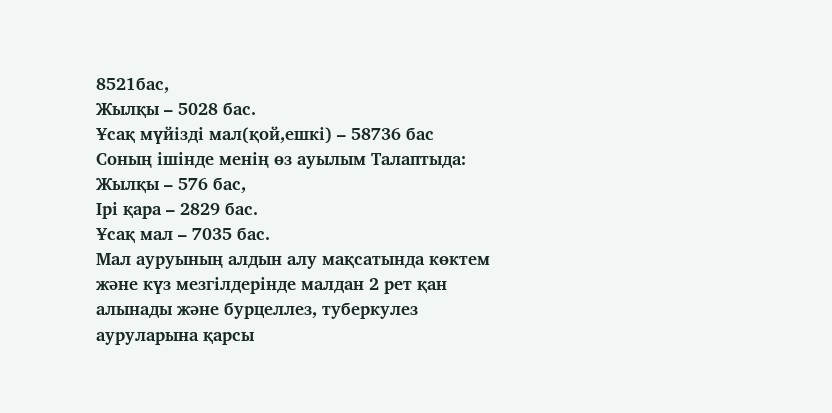8521бас,
Жылқы – 5028 бас.
Ұсақ мүйізді мал(қой,ешкі) – 58736 бас
Соның ішінде менің өз ауылым Талаптыда:
Жылқы – 576 бас,
Ірі қара – 2829 бас.
Ұсақ мал – 7035 бас.
Мал ауруының алдын алу мақсатында көктем және күз мезгілдерінде малдан 2 рет қан алынады және бурцеллез, туберкулез ауруларына қарсы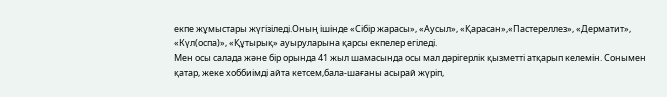екпе жұмыстары жүгізіледі.Оның ішінде «Сібір жарасы», «Аусыл», «Қарасан»,«Пастереллез», «Дерматит», «Күл(оспа)», «Құтырық» ауыруларына қарсы екпелер егіледі.
Мен осы салада және бір орында 41 жыл шамасында осы мал дәрігерлік қызметті атқарып келемін. Сонымен қатар, жеке хоббиімді айта кетсем,бала-шағаны асырай жүріп,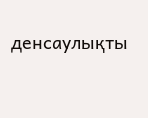денсаулықты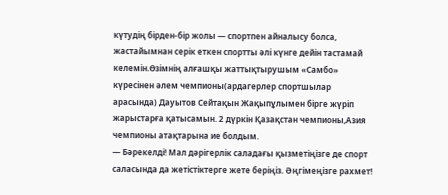күтудің бірден-бір жолы — спортпен айналысу болса, жастайымнан серік еткен спортты әлі күнге дейін тастамай келемін.Өзімнің алғашқы жаттықтырушым «Самбо» күресінен әлем чемпионы(ардагерлер спортшылар арасында) Дауытов Сейтақын Жақыпұлымен бірге жүріп жарыстарға қатысамын. 2 дүркін Қазақстан чемпионы,Азия чемпионы атақтарына ие болдым.
— Бәрекелді! Мал дәрігерлік саладағы қызметіңізге де спорт саласында да жетістіктерге жете беріңіз. Әңгімеңізге рахмет!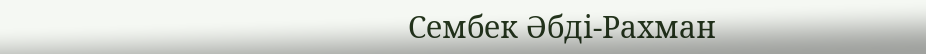Сембек Әбді-Рахман